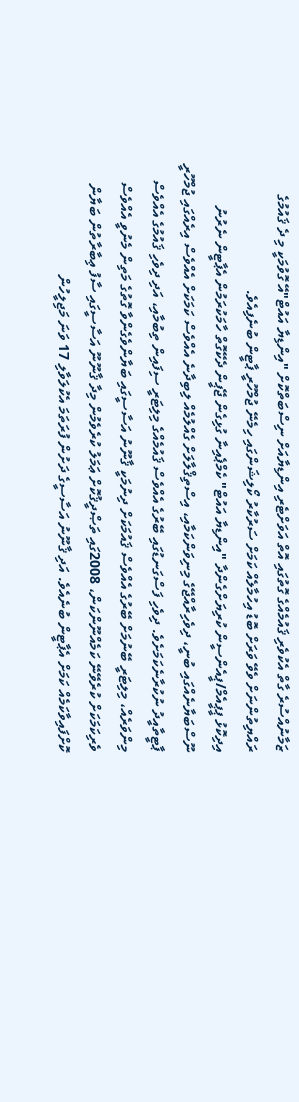ޒަމާނުއްސުރެ ގާތް އެކުވެރި ޤައުމެއްގެ ގޮތުގައި އޮތް އަވަށްޓެރި އިންޑިޔާއަށް ނިސްބަތްކޮށް "އިންޑިޔާ އައުޓް"އޭ ގޮވުމަކީ މި ދެ ޤައުމުގެ ރައްޔިތުންނަށް ވެވޭ ވަރަށް ބޮޑު އިހުމާލެއް ކަމަށް ސަރުކާރު ކޯލިޝަންގައި ހިމެނޭ ޖުމްހޫރީ ޕާޓީން ބުނެފިއެވެ.
އިދިކޮޅު ޕީޕީއެމް/ޕީއެންސީން ކުރިޔަށްގެންދާ "އިންޑިޔާ އައުޓް" ކެމްޕެއިނާ ގުޅިގެން ޖޭޕީން ދެކޭގޮތް ހާމަކުރަމުން އެޕާޓީން ނެރުނު ނޫސްބަޔާނެއްގައި ބުނީ، ދިވެހިރާއްޖޭގެ މިނިވަންކަމާއި، އިސްތިޤްލާލަށް ގެއްލުމެއް ލިބިދާނެ އެއްވެސް ކަމަކަށް އެއްވެސް އިރެއްގައި ޖުމްހޫރީ ޕާޓީތާއީދު ނުކުރާނެކަމަށެވެ. ދިވެހި ފަސްގަނޑުގައި ބޭރުގެ އެއްވެސް ޤައުމެއްގެ މިލިޓަރީ ސިފައިން ތިބުމާއި، އަދި ދިވެހި ޤައުމުގެ އެއްވެސް މިންވަރެއް، މިލިޓަރީ ބޭނުމަށް ބޭރުގެ އެއްވެސް ޤައުމަކަށް ދިނުމަކީ ޤާނޫނު އަސާސީގައި ބަޔާންވެގެންވާ ގޮތުގެ މަތިން މެނުވީ އެއްވެސް ވެރިކަމަކަށް ކުރެވޭނޭ ކަމެއްނޫންކަން، 2008ގައި ތަޞްދީޤުކޮށް ޢަމަލު ކުރެވެމުން މިދާ ޤާނޫނޫ އަސާސީގައި ސާފު ޢިބާރާތުން ބަޔާން ކޮށްފައިވާކަމެއް ކަމަށް އެޕާޓީން ބުނެއެވެ. އަދި ޤާނޫނު އަސާސީގެ ދަށުން ފުރަތަމަ އެކުލަވާލި 17 ވަނަ މަޖިލީހުން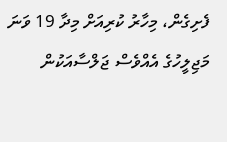ފެށިގެން، މިހާރު ކުރިއަށް މިދާ 19 ވަނަ މަޖިލީހުގެ އެއްވެސް ޖަލްސާއަކުން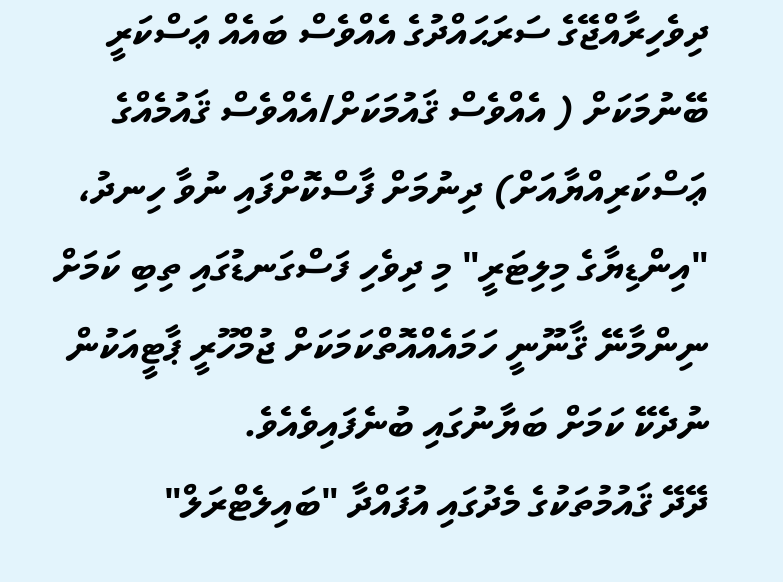ދިވެހިރާއްޖޭގެ ސަރަޙައްދުގެ އެއްވެސް ބައެއް ޢަސްކަރީ ބޭނުމަކަށް ( އެއްވެސް ޤައުމަކަށް/އެއްވެސް ޤައުމެއްގެ ޢަސްކަރިއްޔާއަށް) ދިނުމަށް ފާސްކޮށްފައި ނުވާ ހިނދު، "އިންޑިޔާގެ މިލިޓަރީ" މި ދިވެހި ފަސްގަނޑުގައި ތިބި ކަމަށް ނިންމާނޭ ޤާނޫނީ ހަމައެއްއޮތްކަމަކަށް ޖުމްހޫރީ ޕާޓީއަކުން ނުދެކޭ ކަމަށް ބަޔާނުގައި ބުނެފައިވެއެވެ.
ދޭދޭ ޤައުމުތަކުގެ މެދުގައި އުފައްދާ "ބައިލެޓްރަލް"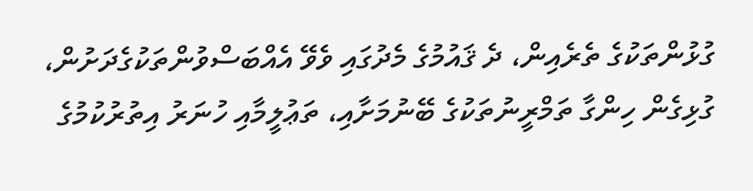ގުޅުންތަކުގެ ތެރެއިން، ދެ ޤައުމުގެ މެދުގައި ވެވޭ އެއްބަސްވުންތަކުގެދަށުން، ގުޅިގެން ހިންގާ ތަމްރީނުތަކުގެ ބޭނުމަށާއި، ތަޢުލީމާއި ހުނަރު އިތުރުކުމުގެ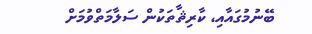ބޭނުމުގައާއި، ކާރިޘާތަކުން ސަލާމަތްވުމަށް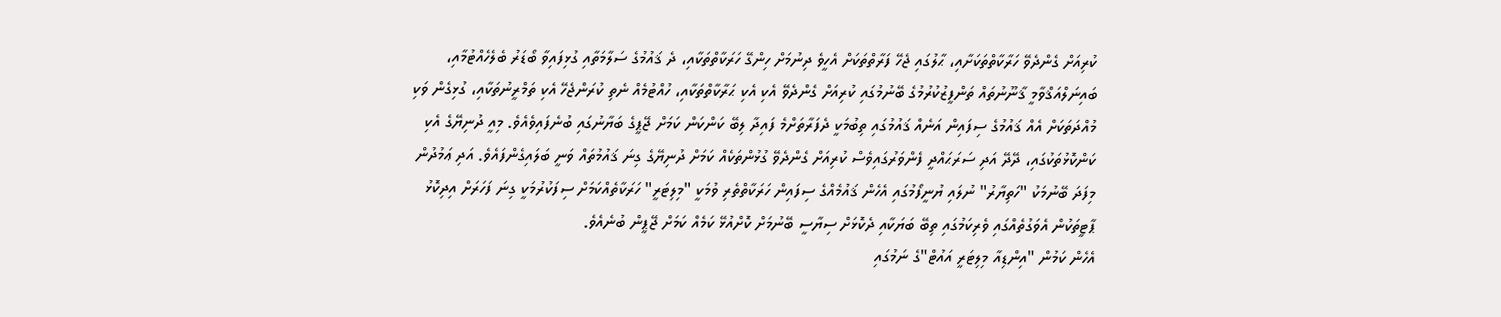ކުރިއަށް ގެންދެވޭ ހަރާކާތްތަކަށާއި، ޙާލުގައި ޖެހޭ ފަރާތްތަކަށް އެހީވެ ދިނުމަށް ހިންގޭ ހަރަކާތްތަކާއި، ދެ ޤައުމުގެ ސަލާމަތާއި ގުޅިފައިވާ ބޯޑަރު ބެލެހެއްޓުމާއި، ބައިނަލްއަޤްވާމީ ޤާނޫނުތައް ތަންފީޒުކުރުމުގެ ބޭނުމުގައި ކުރިއަށް ގެންދެވޭ އެކި އެކި ޙަރާކާތްތަކާއި، ހުއްޓުމެއް ނެތި ކުރަންޖެހޭ އެކި ތަމްރީނުތަކާއި، ގުޅިގެން ވަކި މުއްދަތަކަށް އެއް ޤައުމުގެ ސިފައިން އަނެއް ޤައުމުގައި ތިބުމަކީ ދެފަރާތަށްމެ ފައިދާ ލިބޭ ކަންކަން ކަމަށް ޖޭޕީގެ ބަޔާނުގައި ބުނެފައިވެއެވެ. މިއީ ދުނިޔޭގެ އެކި ކަންކޮޅުތަކުގައި، ދޭދޭ އަދި ސަރަޙައްދީ ފެންވަރުގައިވެސް ކުރިއަށް ގެންދެވޭ ގުޅުންތަކެއް ކަމަށް ދުނިޔޭގެ ގިނަ ޤައުމުތައް ވަނީ ބަލައިގެންފައެވެ. އަދި ޢަމުދުން މިފަދަ ބޭނުމަކު "ހަތިޔާރު" ނުލައި ޔުނީފޯމުގައި އެހެން ޤައުމެއްގެ ސިފައިން ހަރަކާތްތެރި ވުމަކީ "މިލިޓަރީ" ހަރަކާތެއްކަމަށް ސިފަކުރުމަކީ ގިނަ ފަހަރަށް އިދިކޮޅު ޕާޓީތަކުން އެވަގުތެއްގައި ވެރިކަމުގައި ތިބޭ ބަޔަކާއި ދެކޮޅަށް ސިޔާސީ ބޭނުމަށް ކޮށްއުޅޭ ކަމެއް ކަމަށް ޖޭޕީން ބުނެއެވެ.
އެހެން ކަމުން "އިންޑިއާ މިލިޓަރީ އައުޓް"ގެ ނަމުގައި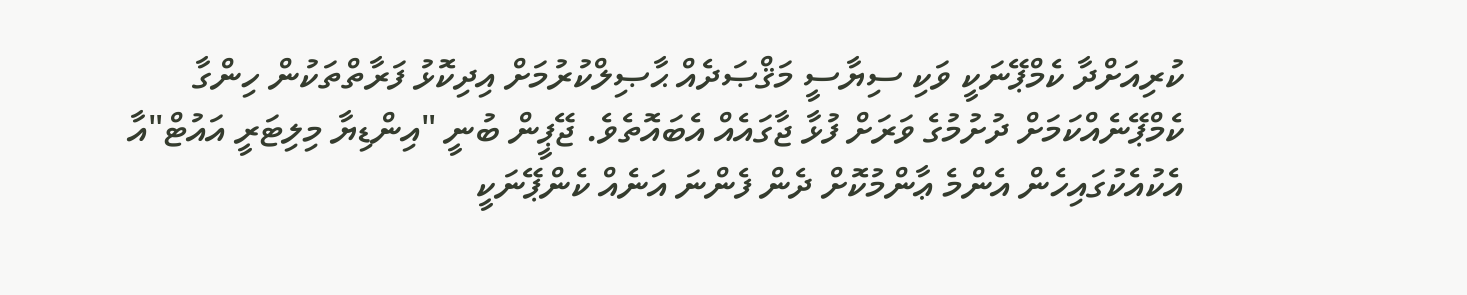ކުރިއަށްދާ ކެމްޕޭނަކީ ވަކި ސިޔާސީ މަޤްޞަދެއް ޙާޞިލްކުރުމަށް އިދިކޮޅު ފަރާތްތަކުން ހިންގާ ކެމްޕޭނެއްކަމަށް ދުށުމުގެ ވަރަށް ފުޅާ ޖާގައެއް އެބައޮތެވެ. ޖޭޕީން ބުނީ "އިންޑިޔާ މިލިޓަރީ އައުޓް"އާ އެކުއެކުގައިހެން އެންމެ ޢާންމުކޮށް ދެން ފެންނަ އަނެއް ކެންޕޭނަކީ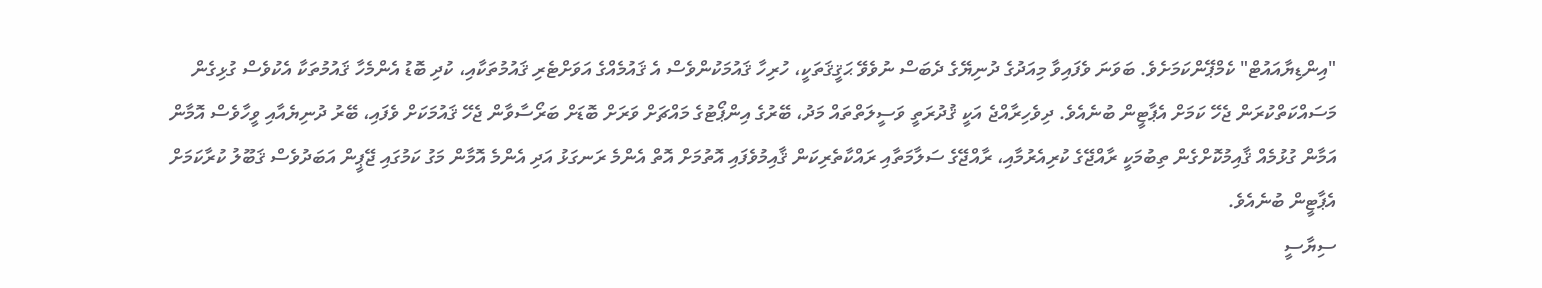"އިންޑިޔާއައުޓް" ކެމްޕޭންކަމަށެވެ. ބަވަނަ ވެފައިވާ މިއަދުގެ ދުނިޔޭގެ ދެބަސް ނުވެވޭ ޙަޤީޤަތަކީ، ހުރިހާ ޤައުމަކުންވެސް އެ ޤައުމެއްގެ އަވަށްޓެރި ޤައުމުތަކާއި، ކުދި ބޮޑު އެންމެހާ ޤައުމުތަކާ އެކުވެސް ގުޅިގެން މަސައްކަތްކުރަން ޖެހޭ ކަމަށް އެޕާޓީން ބުނެއެވެ. ދިވެހިރާއްޖެ އަކީ ޤުދުރަތީ ވަސީލަތްތައް މަދު، ބޭރުގެ އިންޕޯޓުގެ މައްޗަށް ވަރަށް ބޮޑަށް ބަރޯސާވާން ޖެހޭ ޤައުމަކަށް ވެފައި، ބޭރު ދުނިޔެއާއި ވީހާވެސް އޮމާން އަމާން ގުޅުމެއް ޤާއިމުކޮށްގެން ތިބުމަކީ ރާއްޖޭގެ ކުރިއެރުމާއި، ރާއްޖޭގެ ސަލާމަތާއި ރައްކާތެރިކަން ޤާއިމުވެފައި އޮތުމަށް އޮތް އެންމެ ރަނގަޅު އަދި އެންމެ އޮމާން މަގު ކަމުގައި ޖޭޕީން އަބަދުވެސް ޤަބޫލު ކުރާކަމަށް އެޕާޓީން ބުނެއެވެ.
ސިޔާސީ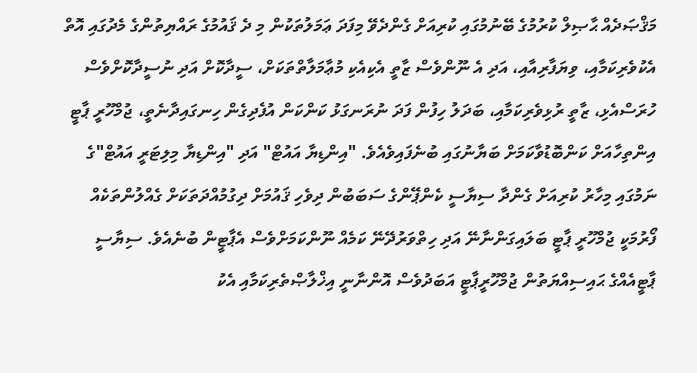މަޤްޞަދެއް ޙާޞިލް ކުރުމުގެ ބޭނުމުގައި ކުރިއަށް ގެންދެވޭ މިފަދަ ޢަމަލުތަކުން މި ދެ ޤައުމުގެ ރައްޔިތުންގެ މެދުގައި އޮތް އެކުވެރިކަމާއި، ވިޔަފާރިއާއި، އަދި އެ ނޫންވެސް ޒާތީ އެކިއެކި މުޢާމަލާތްތަކަށް، ސީދާކޮށް އަދި ނުސީދާކޮށްވެސް ހުރަސްއެޅި، ޒާތީ ރުޅިވެރިކަމާއި، ބަދަލު ހިފުން ފަދަ ނުރަނގަޅު ކަންކަން އުފެދިގެން ހިނގައިދާނެތީ، ޖުމްހޫރީ ޕާޓީ އިންތިހާއަށް ކަންބޮޑުވާކަމަށް ބަޔާނުގައި ބުނެފައިވެއެވެ. "އިންޑިޔާ އައުޓް" އަދި "އިންޑިޔާ މިލިޓަރީ އައުޓް"ގެ ނަމުގައި މިހާރު ކުރިއަށް ގެންދާ ސިޔާސީ ކެންޕޭންގެ ސަބަބުން ދިވެހި ޤައުމަށް ދިގުމުއްދަތަކަށް ގެއްލުންތަކެއް ފޯރުމަކީ ޖުމްހޫރީ ޕާޓީ ބަލައިގަންނާނޭ އަދި ހިތްވަރުދޭނޭ ކަމެއް ނޫންކަމަށްވެސް އެޕާޓީން ބުނެއެވެ. ސިޔާސީ ޕާޓީއެއްގެ ޙައިސިއްޔަތުން ޖުމްހޫރީޕާޓީ އަބަދުވެސް އޮންނާނީ އިޚްލާޞްތެރިކަމާއި އެކު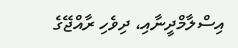އިސްލާމްދީނާއި، ދިވެހި ރާއްޖޭގެ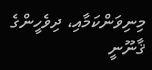މިނިވަންކަމާއި، ދިވެހީންގެ ޤާނޫނީ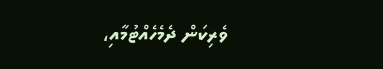ވެރިކަން ދެމެހެއްޓުމާއި،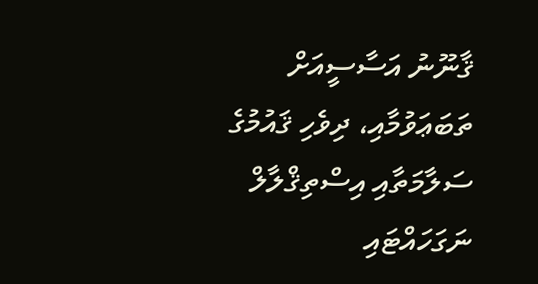ޤާނޫނު އަސާސީއަށް ތަބަޢަވުމާއި، ދިވެހި ޤައުމުގެ ސަލާމަތާއި އިސްތިޤްލާލް ނަގަހައްޓައި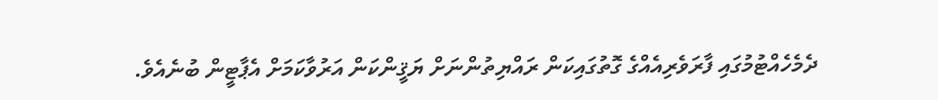ދެމެހެއްޓުމުގައި ފާރަވެރިއެއްގެ ގޮތުގައިކަން ރައްޔިތުންނަށް ޔަޤީންކަން އަރުވާކަމަށް އެޕާޓީން ބުނެއެވެ.